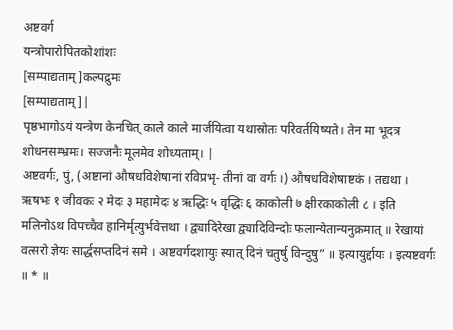अष्टवर्ग
यन्त्रोपारोपितकोशांशः
[सम्पाद्यताम्]कल्पद्रुमः
[सम्पाद्यताम्]|
पृष्ठभागोऽयं यन्त्रेण केनचित् काले काले मार्जयित्वा यथास्रोतः परिवर्तयिष्यते। तेन मा भूदत्र शोधनसम्भ्रमः। सज्जनैः मूलमेव शोध्यताम्। |
अष्टवर्गः, पुं, (अष्टानां औषधविशेषानां रविप्रभृ- तीनां वा वर्गः ।) औषधविशेषाष्टकं । तद्यथा । ऋषभः १ जीवकः २ मेदः ३ महामेदः ४ ऋद्धिः ५ वृद्धिः ६ काकोली ७ क्षीरकाकोली ८ । इति मलिनोऽथ विपच्चैव हानिर्मृत्युर्भवेत्तथा । द्व्यादिरेखा द्व्यादिविन्दोः फलान्येतान्यनुक्रमात् ॥ रेखायां वत्सरो ज्ञेयः सार्द्धसप्तदिनं समे । अष्टवर्गदशायुः स्यात् दिनं चतुर्षु विन्दुषु” ॥ इत्यायुर्द्दायः । इत्यष्टवर्गः ॥ * ॥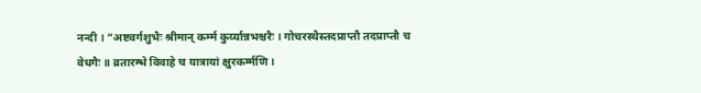नन्दी । “अष्टवर्गशुभैः श्रीमान् कर्म्म कुर्य्यान्नभश्चरैः । गोचरस्थैस्तदप्राप्तौ तदप्राप्तौ च वेधगैः ॥ व्रतारम्भे विवाहे च यात्रायां क्षुरकर्म्मणि ।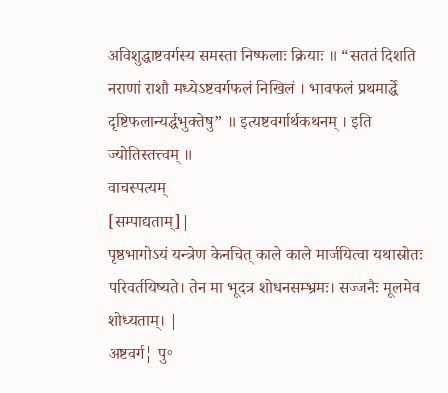अविशुद्धाष्टवर्गस्य समस्ता निष्फलाः क्रियाः ॥ “सततं दिशति नराणां राशौ मध्येऽष्टवर्गफलं निखिलं । भावफलं प्रथमार्द्धे दृष्टिफलान्यर्द्धभुक्तेषु” ॥ इत्यष्टवर्गार्थकथनम् । इति ज्योतिस्तत्त्वम् ॥
वाचस्पत्यम्
[सम्पाद्यताम्]|
पृष्ठभागोऽयं यन्त्रेण केनचित् काले काले मार्जयित्वा यथास्रोतः परिवर्तयिष्यते। तेन मा भूदत्र शोधनसम्भ्रमः। सज्जनैः मूलमेव शोध्यताम्। |
अष्टवर्ग¦ पु॰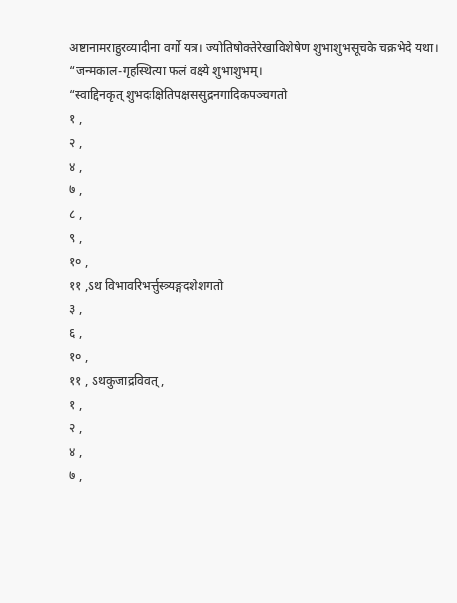अष्टानामराहुरव्यादीना वर्गो यत्र। ज्योतिषोक्तेरेखाविशेषेण शुभाशुभसूचके चक्रभेदे यथा।
“जन्मकाल-गृहस्थित्या फलं वक्ष्ये शुभाशुभम्।
“स्वाद्दिनकृत् शुभदःक्षितिपक्षससुद्रनगादिकपञ्चगतो
१ ,
२ ,
४ ,
७ ,
८ ,
९ ,
१० ,
११ ,ऽथ विभावरिभर्त्तुस्त्र्यङ्गदशेशगतो
३ ,
६ ,
१० ,
११ , ऽथकुजाद्रविवत्,
१ ,
२ ,
४ ,
७ ,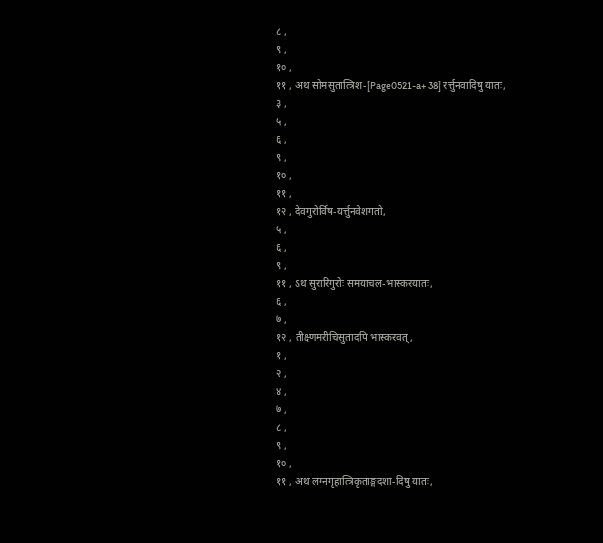८ ,
९ ,
१० ,
११ , अथ सोमसुतात्त्रिश-[Page0521-a+ 38] रर्त्तुनवादिषु यातः,
३ ,
५ ,
६ ,
९ ,
१० ,
११ ,
१२ , देवगुरोर्विष-यर्त्तुनवेशगतो,
५ ,
६ ,
९ ,
११ , ऽथ सुरारिगुरोः समयाचल-भास्करयातः,
६ ,
७ ,
१२ , तीक्ष्णमरीचिसुतादपि भास्करवत्,
१ ,
२ ,
४ ,
७ ,
८ ,
९ ,
१० ,
११ , अथ लग्नगृहात्त्रिकृताङ्गदशा-दिषु यातः,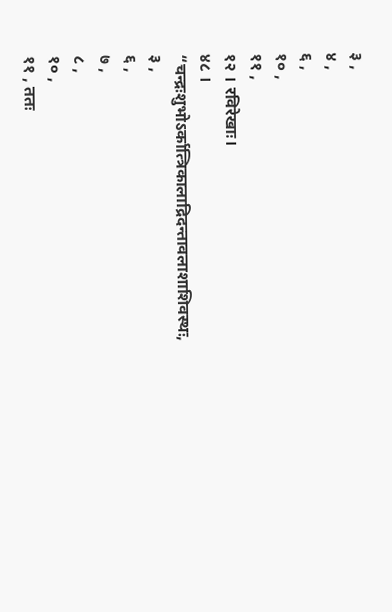३ ,
४ ,
६ ,
१० ,
११ ,
१२ । रविरेखाः।
४८ ।
“चन्द्रःशुभोऽर्कात्त्रिकालाद्रिदन्तावलाशाशिवस्थः,
३ ,
६ ,
७ ,
८ ,
१० ,
११ , ततः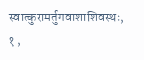स्वात्कुरामर्तुगवाशाशिवस्थः,
१ ,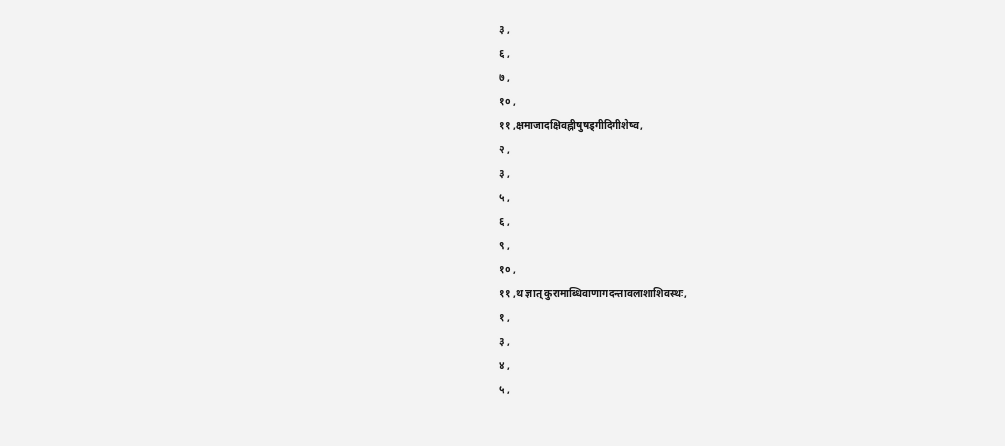३ ,
६ ,
७ ,
१० ,
११ ,क्षमाजादक्षिवह्नीषुषड्गीदिगीशेष्व,
२ ,
३ ,
५ ,
६ ,
९ ,
१० ,
११ ,थ ज्ञात् कुरामाब्धिवाणागदन्तावलाशाशिवस्थः,
१ ,
३ ,
४ ,
५ ,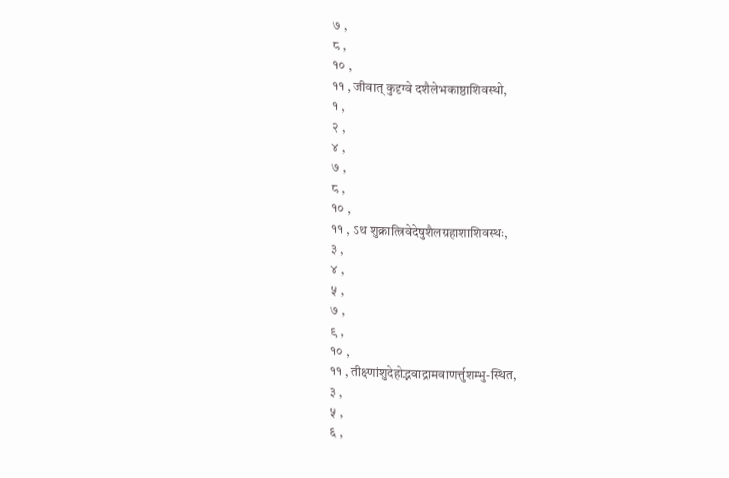७ ,
८ ,
१० ,
११ , जीवात् कुदृग्वे दशैलेभकाष्ठाशिवस्थो,
१ ,
२ ,
४ ,
७ ,
८ ,
१० ,
११ , ऽथ शुक्रात्त्रिवेदेषुशैलग्रहाशाशिवस्थः,
३ ,
४ ,
५ ,
७ ,
९ ,
१० ,
११ , तीक्ष्णांशुदेहोद्भवाद्रामवाणर्त्तुशम्भु-स्थित,
३ ,
५ ,
६ ,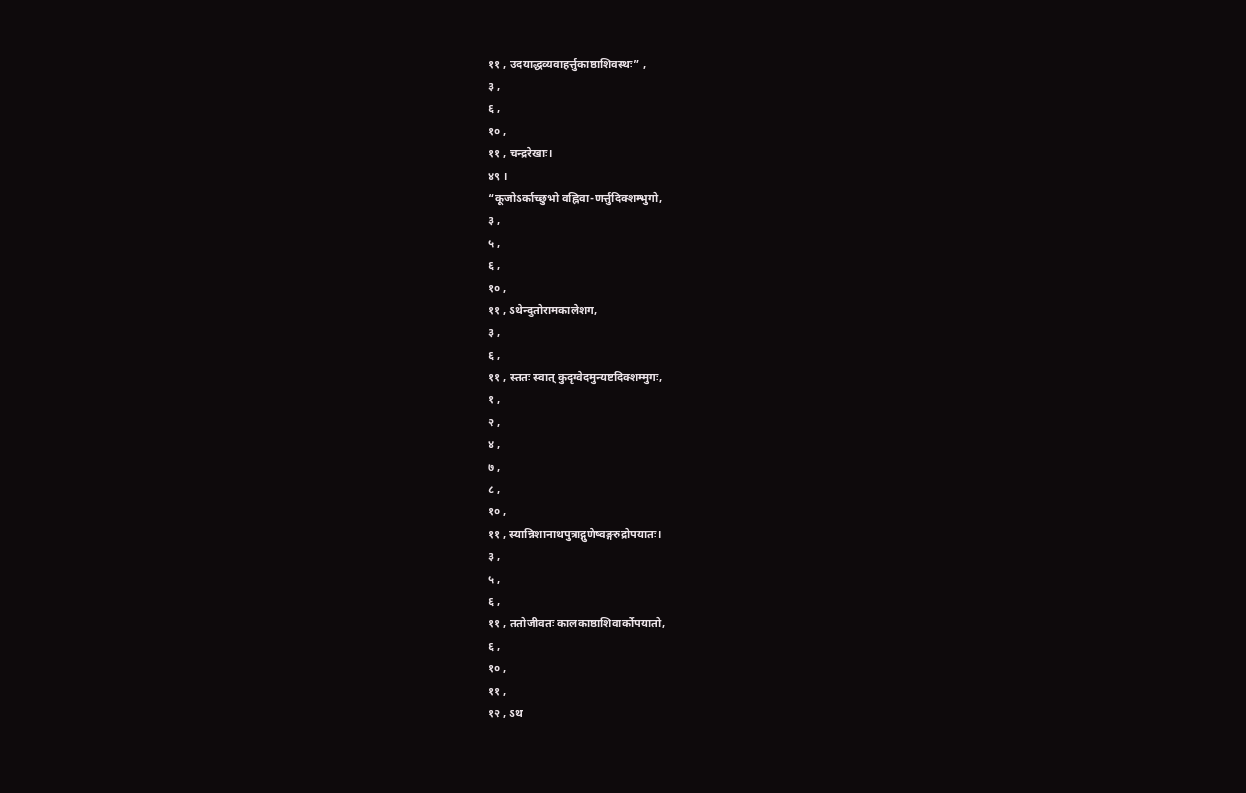११ , उदयाद्धव्यवाहर्त्तुकाष्ठाशिवस्थः” ,
३ ,
६ ,
१० ,
११ , चन्द्ररेखाः।
४९ ।
“कूजोऽर्काच्छुभो वह्निवा-णर्त्तुदिक्शम्भुगो,
३ ,
५ ,
६ ,
१० ,
११ , ऽथेन्दुतोरामकालेशग,
३ ,
६ ,
११ , स्ततः स्वात् कुदृग्वेदमुन्यष्टदिक्शम्मुगः,
१ ,
२ ,
४ ,
७ ,
८ ,
१० ,
११ , स्यान्निशानाथपुत्राद्गुणेष्वङ्गरुद्रोपयातः।
३ ,
५ ,
६ ,
११ , ततोजीवतः कालकाष्ठाशिवार्कोपयातो,
६ ,
१० ,
११ ,
१२ , ऽथ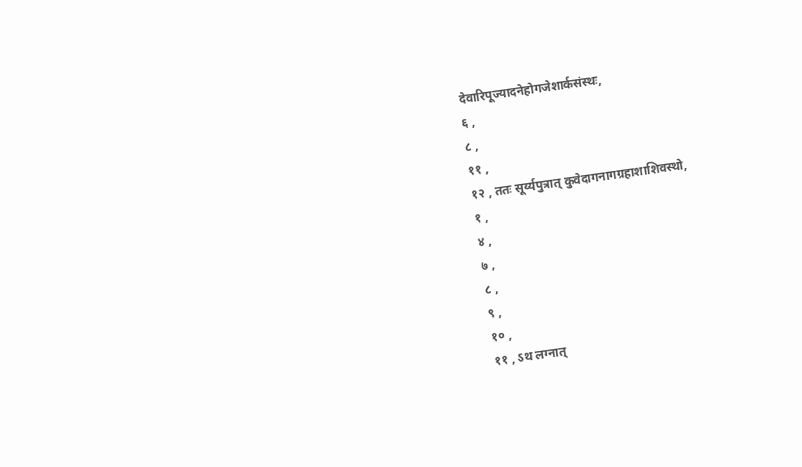देवारिपूज्यादनेहोगजेशार्कसंस्थः,
६ ,
८ ,
११ ,
१२ , ततः सूर्य्यपुत्रात् कुवेदागनागग्रहाशाशिवस्थो,
१ ,
४ ,
७ ,
८ ,
९ ,
१० ,
११ , ऽथ लग्नात्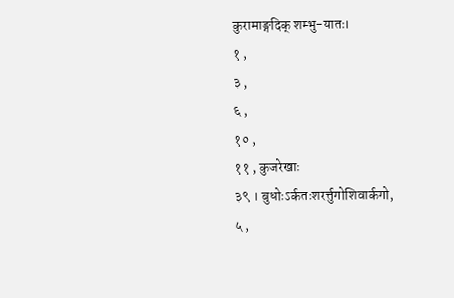कुरामाङ्गदिक् शम्भु-यातः।
१ ,
३ ,
६ ,
१० ,
११ , कुजरेखाः
३९ । बुधोःऽर्कतःशरर्त्तुगोशिवार्कगो,
५ ,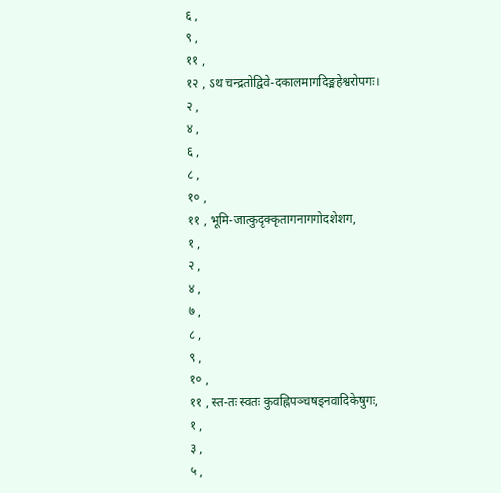६ ,
९ ,
११ ,
१२ , ऽथ चन्द्रतोद्विवे-दकालमागदिङ्महेश्वरोपगः।
२ ,
४ ,
६ ,
८ ,
१० ,
११ , भूमि-जात्कुदृक्कृतागनागगोदशेशग,
१ ,
२ ,
४ ,
७ ,
८ ,
९ ,
१० ,
११ , स्त-तः स्वतः कुवह्निपञ्चषड्नवादिकेषुगः,
१ ,
३ ,
५ ,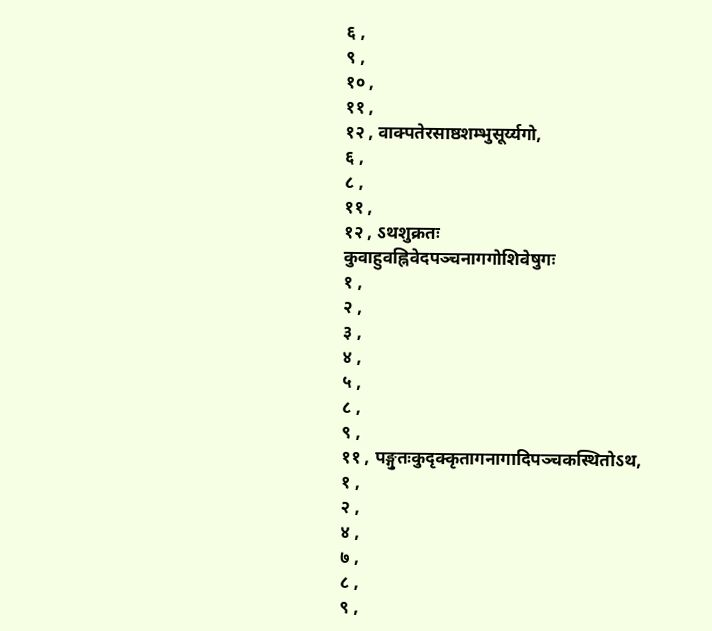६ ,
९ ,
१० ,
११ ,
१२ , वाक्पतेरसाष्ठशम्भुसूर्य्यगो,
६ ,
८ ,
११ ,
१२ , ऽथशुक्रतः कुवाहुवह्निवेदपञ्चनागगोशिवेषुगः
१ ,
२ ,
३ ,
४ ,
५ ,
८ ,
९ ,
११ , पङ्गुतःकुदृक्कृतागनागादिपञ्चकस्थितोऽथ,
१ ,
२ ,
४ ,
७ ,
८ ,
९ ,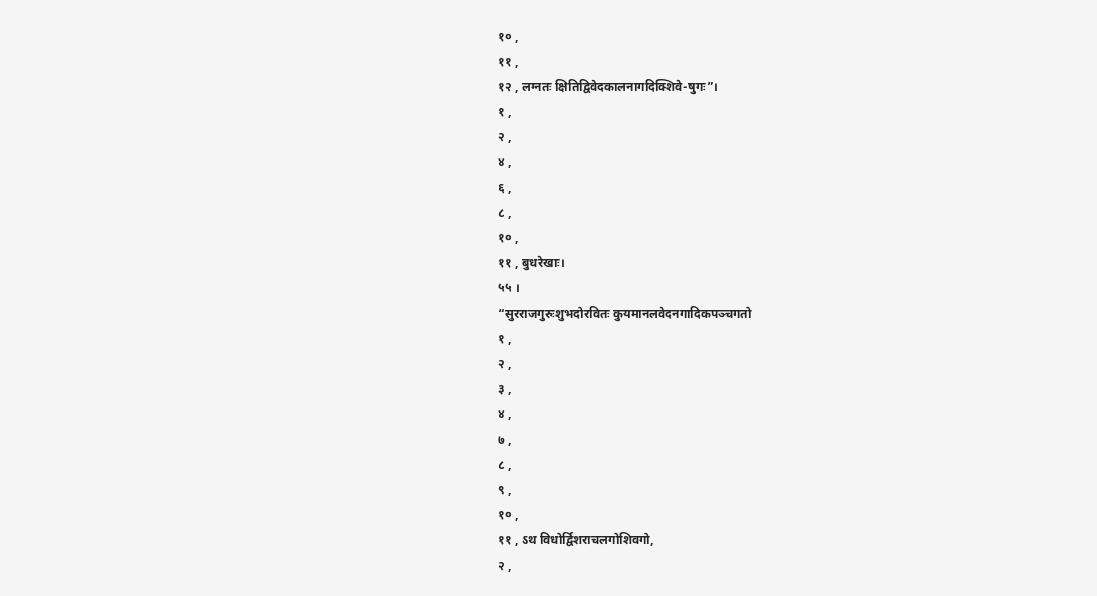१० ,
११ ,
१२ , लग्नतः क्षितिद्विवेदकालनागदिक्शिवे-षुगः”।
१ ,
२ ,
४ ,
६ ,
८ ,
१० ,
११ , बुधरेखाः।
५५ ।
“सुरराजगुरुःशुभदोरवितः कुयमानलवेदनगादिकपञ्चगतो
१ ,
२ ,
३ ,
४ ,
७ ,
८ ,
९ ,
१० ,
११ , ऽथ विधोर्द्विशराचलगोशिवगो,
२ ,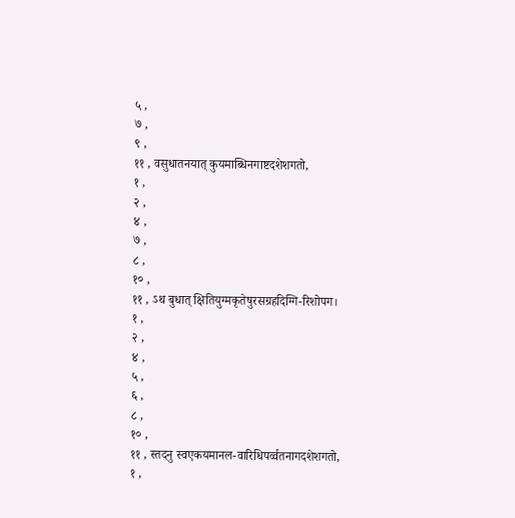५ ,
७ ,
९ ,
११ , वसुधातनयात् कुयमाब्धिनगाष्टदशेशगतो,
१ ,
२ ,
४ ,
७ ,
८ ,
१० ,
११ , ऽथ बुधात् क्षितियुग्मकृतेषुरसग्रहदिग्गि-रिशोपग।
१ ,
२ ,
४ ,
५ ,
६ ,
८ ,
१० ,
११ , स्तदनु स्वएकयमानल-वारिधिपर्व्वतनागदशेशगतो,
१ ,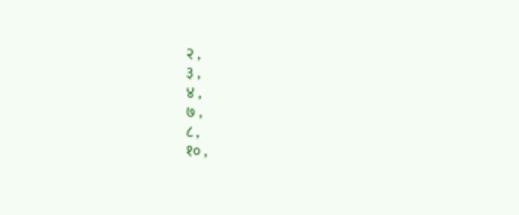२ ,
३ ,
४ ,
७ ,
८ ,
१० ,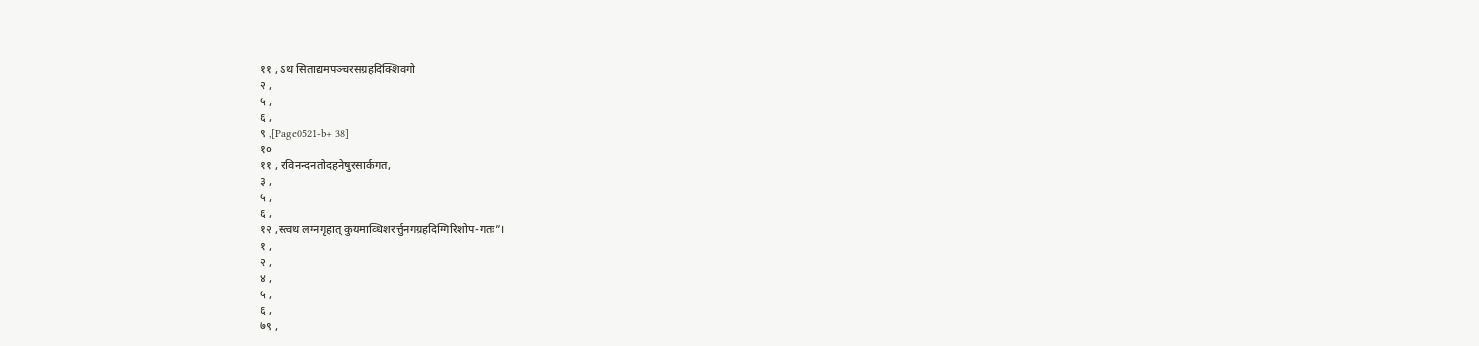११ , ऽथ सिताद्यमपञ्चरसग्रहदिक्शिवगो
२ ,
५ ,
६ ,
९ ,[Page0521-b+ 38]
१०
११ , रविनन्दनतोदहनेषुरसार्कगत,
३ ,
५ ,
६ ,
१२ ,स्त्वथ लग्नगृहात् कुयमाव्धिशरर्त्तुनगग्रहदिग्गिरिशोप-गतः”।
१ ,
२ ,
४ ,
५ ,
६ ,
७९ ,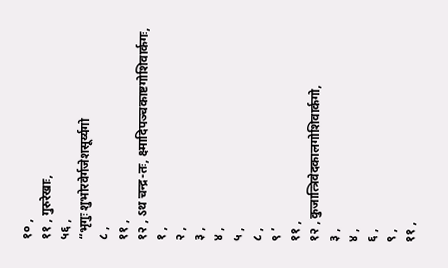१० ,
११ , गुरुरेखाः,
५६ ,
“भृगुः शुभोरवेर्गजेशसूर्य्यगो
८ ,
११ ,
१२ , ऽथ चन्द्र-तः, क्ष्मादिपञ्चकाष्टगोशिवार्कगः,
१ ,
२ ,
३ ,
४ ,
५ ,
८ ,
९ ’
११ ,
१२ , कुजात्त्रिवेदकालगोशिवार्कगो,
३ ,
४ ,
६ ,
९ ,
११ ,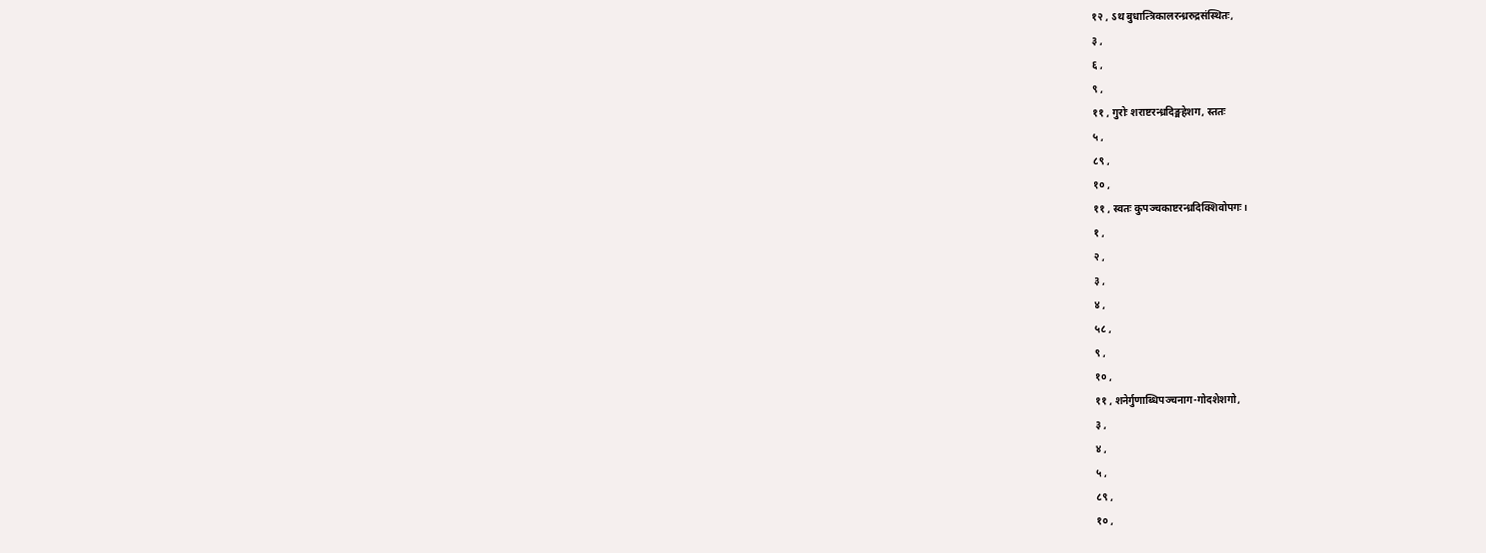१२ , ऽथ बुधात्त्रिकालरन्ध्ररुद्रसंस्थितः,
३ ,
६ ,
९ ,
११ , गुरोः शराष्टरन्ध्रदिङ्महेशग, स्ततः
५ ,
८९ ,
१० ,
११ , स्वतः कुपञ्चकाष्टरन्ध्रदिक्शिवोपगः।
१ ,
२ ,
३ ,
४ ,
५८ ,
९ ,
१० ,
११ , शनेर्गुणाब्धिपञ्चनाग-गोदशेशगो,
३ ,
४ ,
५ ,
८९ ,
१० ,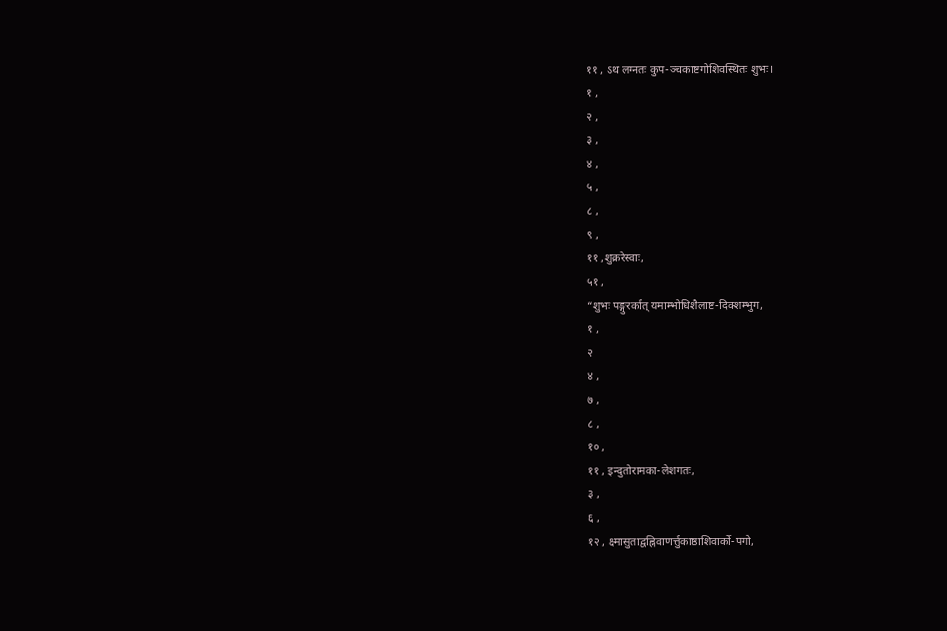११ , ऽथ लग्नतः कुप-ञ्चकाष्टगोशिवस्थितः शुभः।
१ ,
२ ,
३ ,
४ ,
५ ,
८ ,
९ ,
११ ,शुक्ररेस्वाः,
५१ ,
“शुभः पङ्गुरर्कात् यमाम्भोधिशैलाष्ट-दिक्शम्भुग,
१ ,
२
४ ,
७ ,
८ ,
१० ,
११ , इन्दुतोरामका-लेशगतः,
३ ,
६ ,
१२ , क्ष्मासुताद्वह्निवाणर्त्तुकाष्ठाशिवार्को-पगो,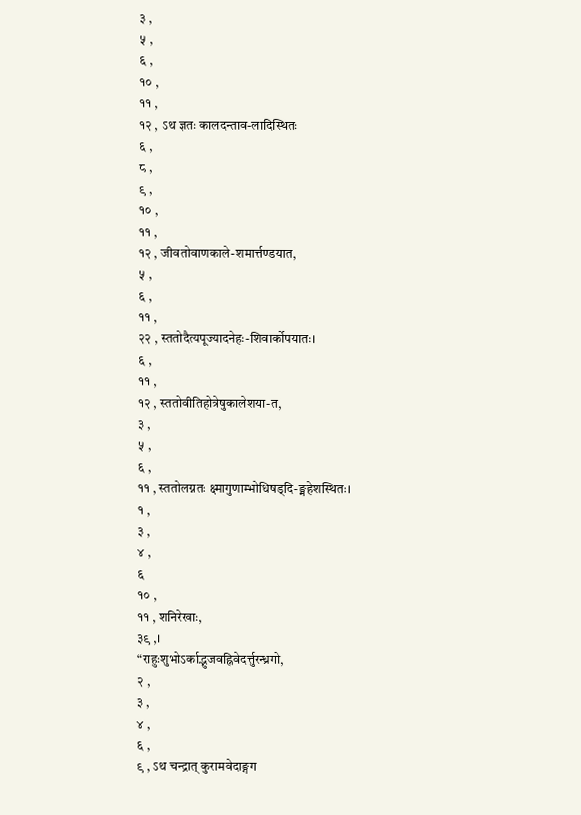३ ,
५ ,
६ ,
१० ,
११ ,
१२ , ऽथ ज्ञतः कालदन्ताव-लादिस्थितः
६ ,
८ ,
९ ,
१० ,
११ ,
१२ , जीवतोवाणकाले-शमार्त्तण्डयात,
५ ,
६ ,
११ ,
२२ , स्ततोदैत्यपूज्यादनेहः-शिवार्कोपयातः।
६ ,
११ ,
१२ , स्ततोवीतिहोत्रेषुकालेशया-त,
३ ,
५ ,
६ ,
११ , स्ततोलग्नतः क्ष्मागुणाम्भोधिषड्दि-ङ्महेशस्थितः।
१ ,
३ ,
४ ,
६
१० ,
११ , शनिरेखाः,
३९ ,।
“राहुःशुभोऽर्काद्भुजवह्निवेदर्त्तुरन्ध्रगो,
२ ,
३ ,
४ ,
६ ,
९ , ऽथ चन्द्रात् कुरामवेदाङ्गग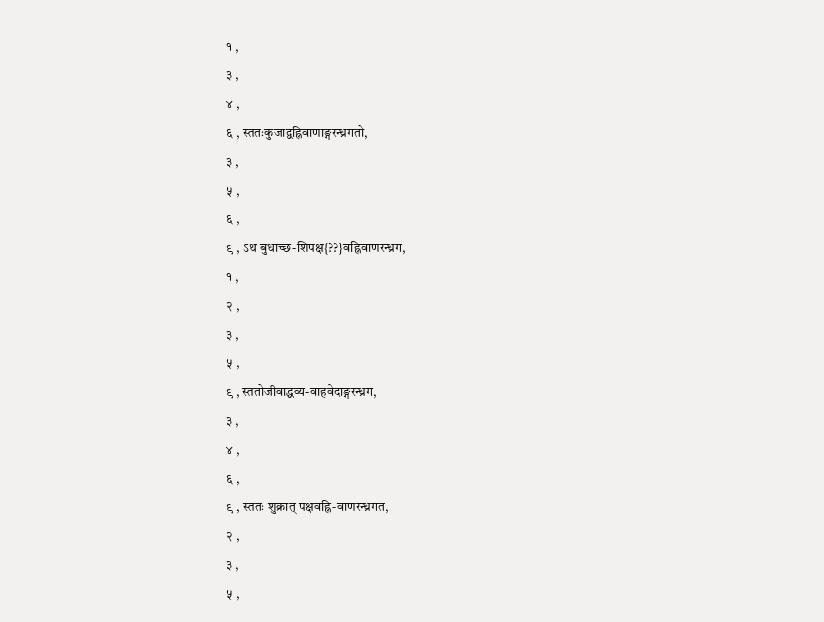१ ,
३ ,
४ ,
६ , स्ततःकुजाद्वह्निवाणाङ्गरन्ध्रगतो,
३ ,
५ ,
६ ,
९ , ऽथ बुधाच्छ-शिपक्ष{??}वह्निवाणरन्ध्रग,
१ ,
२ ,
३ ,
५ ,
९ , स्ततोजीवाद्धव्य-वाहवेदाङ्गरन्ध्रग,
३ ,
४ ,
६ ,
९ , स्ततः शुक्रात् पक्षवह्नि-वाणरन्ध्रगत,
२ ,
३ ,
५ ,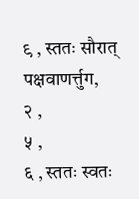९ , स्ततः सौरात् पक्षवाणर्त्तुग,
२ ,
५ ,
६ , स्ततः स्वतः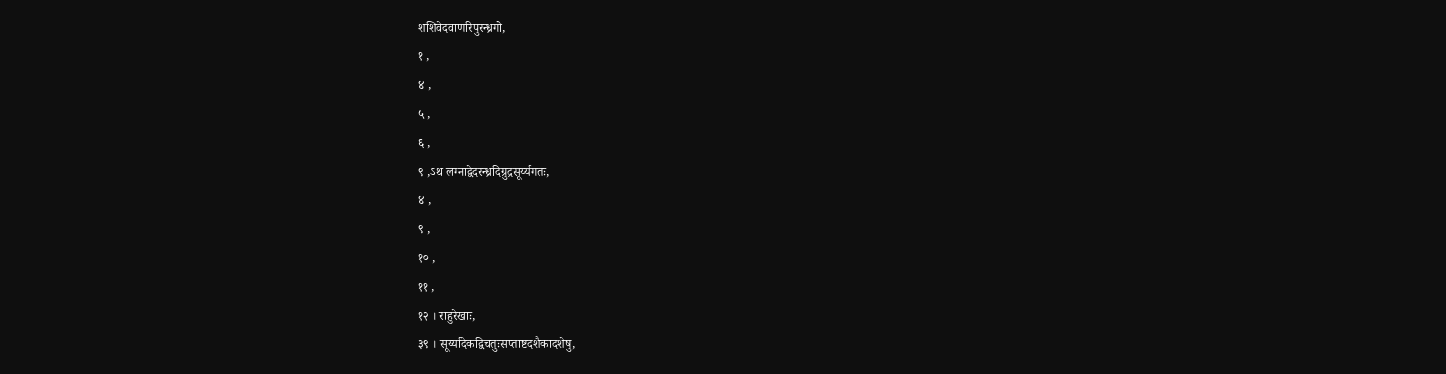शशिवेदवाणरिपुरन्ध्रगो,
१ ,
४ ,
५ ,
६ ,
९ ,ऽथ लग्नाद्वेदरन्ध्रदिग्रुद्रसूर्य्यगतः,
४ ,
९ ,
१० ,
११ ,
१२ । राहुरेखाः,
३९ । सूर्य्यादेकद्विचतुःसप्ताष्टदशैकादशेषु,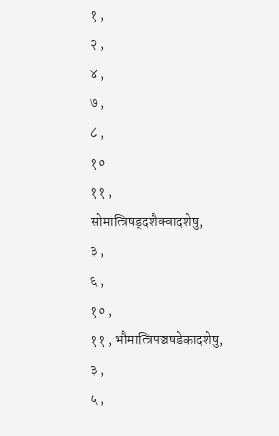१ ,
२ ,
४ ,
७ ,
८ ,
१०
११ , सोमात्त्रिषड्दशैक्वादशेषु,
३ ,
६ ,
१० ,
११ , भौमात्त्रिपञ्चषडेकादशेषु,
३ ,
५ ,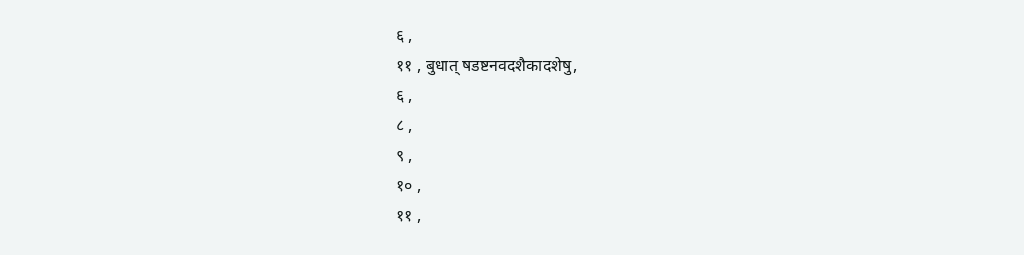६ ,
११ , बुधात् षडष्टनवदशैकादशेषु,
६ ,
८ ,
९ ,
१० ,
११ ,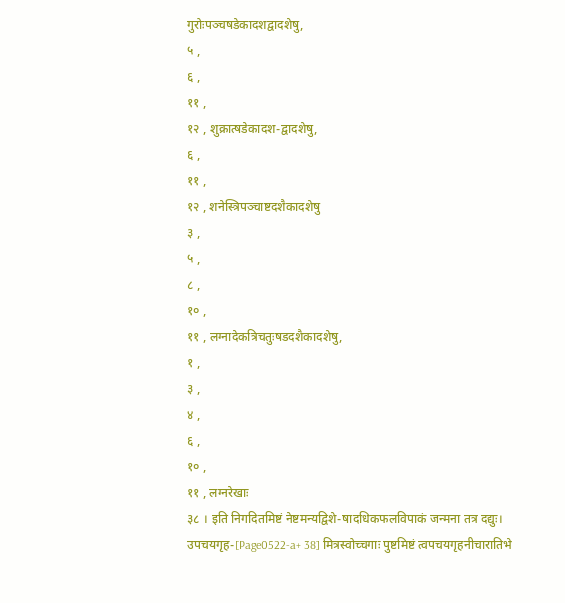गुरोःपञ्चषडेकादशद्वादशेषु,
५ ,
६ ,
११ ,
१२ , शुक्रात्षडेकादश-द्वादशेषु,
६ ,
११ ,
१२ , शनेस्त्रिपञ्चाष्टदशैकादशेषु
३ ,
५ ,
८ ,
१० ,
११ , लग्नादेकत्रिचतुःषडदशैकादशेषु,
१ ,
३ ,
४ ,
६ ,
१० ,
११ , लग्नरेखाः
३८ । इति निगदितमिष्टं नेष्टमन्यद्विशे-षादधिकफलविपाकं जन्मना तत्र दद्युः। उपचयगृह-[Page0522-a+ 38] मित्रस्वोच्चगाः पुष्टमिष्टं त्वपचयगृहनीचारातिभे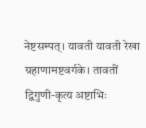नेष्टसम्पत्। यावती यावती रेखा ग्रहाणामष्टवर्गके। तावतीं द्विगुणी-कृत्य अष्टाभिः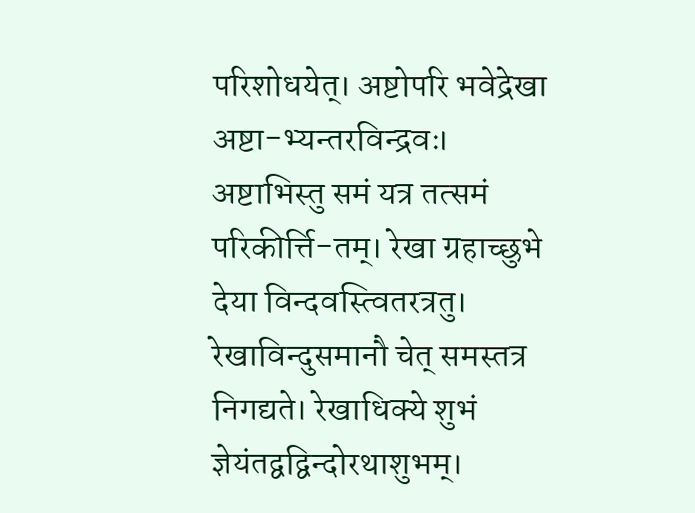परिशोधयेत्। अष्टोपरि भवेद्रेखा अष्टा-भ्यन्तरविन्द्रवः। अष्टाभिस्तु समं यत्र तत्समं परिकीर्त्ति-तम्। रेखा ग्रहाच्छुभे देया विन्दवस्त्वितरत्रतु। रेखाविन्दुसमानौ चेत् समस्तत्र निगद्यते। रेखाधिक्ये शुभं ज्ञेयंतद्वद्विन्दोरथाशुभम्।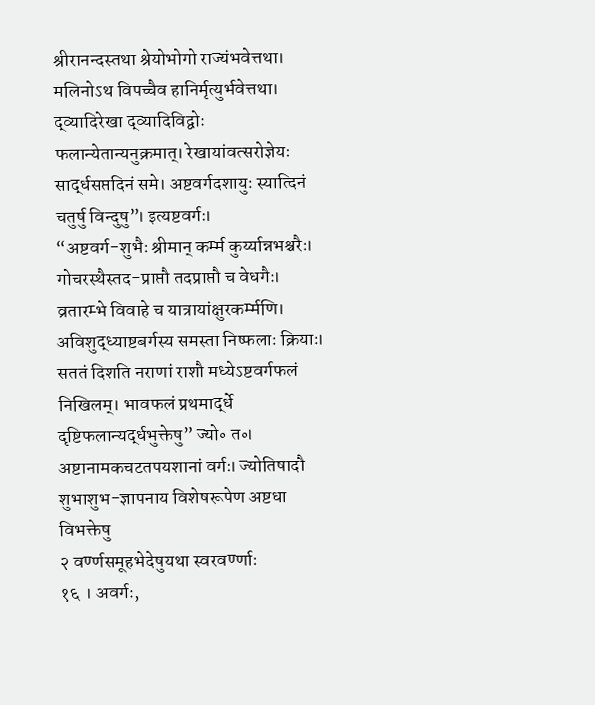श्रीरानन्दस्तथा श्रेयोभोगो राज्यंभवेत्तथा। मलिनोऽथ विपच्चैव हानिर्मृत्युर्भवेत्तथा। द्व्यादिरेखा द्व्यादिविद्वोः फलान्येतान्यनुक्रमात्। रेखायांवत्सरोज्ञेयः सार्द्धसप्तदिनं समे। अष्टवर्गदशायुः स्यात्दिनं चतुर्षु विन्दुषु”। इत्यष्टवर्गः।
“अष्टवर्ग-शुभैः श्रीमान् कर्म्म कुर्य्यान्नभश्चरैः। गोचरस्थैस्तद-प्राप्तौ तदप्राप्तौ च वेधगैः। व्रतारम्भे विवाहे च यात्रायांक्षुरकर्म्मणि। अविशुद्ध्याष्टबर्गस्य समस्ता निष्फलाः क्रियाः। सततं दिशति नराणां राशौ मध्येऽष्टवर्गफलं निखिलम्। भावफलं प्रथमार्द्धे दृष्टिफलान्यर्द्धभुक्तेषु” ज्यो॰ त॰। अष्टानामकचटतपयशानां वर्गः। ज्योतिषादौ शुभाशुभ-ज्ञापनाय विशेषरूपेण अष्टधा विभक्तेषु
२ वर्ण्णसमूहभेदेषुयथा स्वरवर्ण्णाः
१६ । अवर्गः,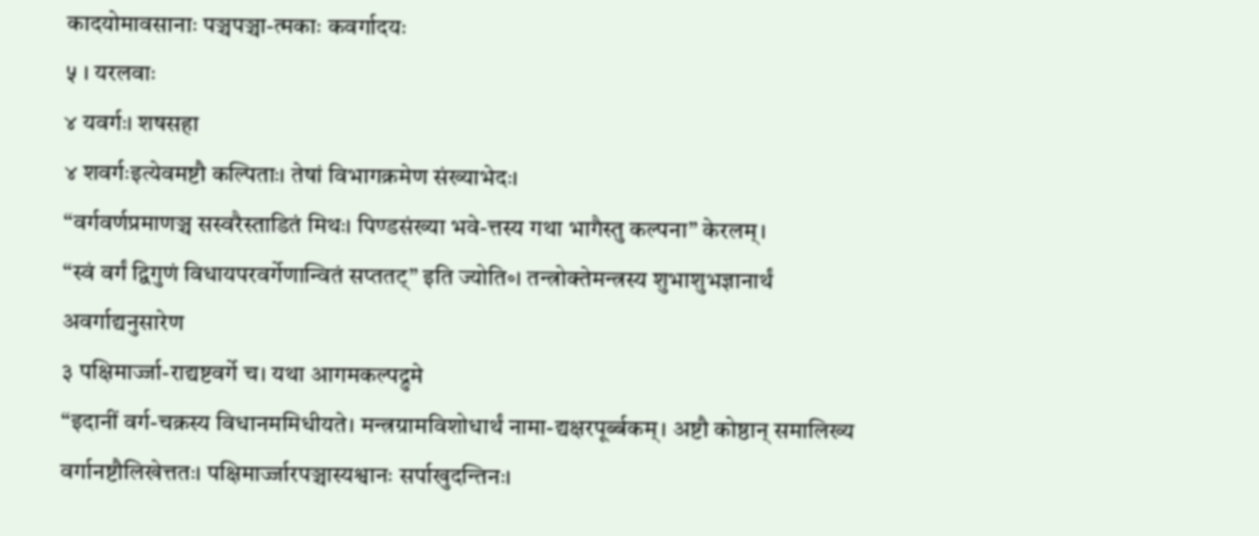कादयोमावसानाः पञ्चपञ्चा-त्मकाः कवर्गादयः
५ । यरलवाः
४ यवर्गः। शषसहा
४ शवर्गःइत्येवमष्टौ कल्पिताः। तेषां विभागक्रमेण संख्याभेदः।
“वर्गवर्णप्रमाणञ्च सस्वरैस्ताडितं मिथः। पिण्डसंख्या भवे-त्तस्य गथा भागैस्तु कल्पना” केरलम्।
“स्वं वर्गं द्विगुणं विधायपरवर्गेणान्वितं सप्ततट्” इति ज्योति॰। तन्त्रोक्तेमन्त्रस्य शुभाशुभज्ञानार्थं अवर्गाद्यनुसारेण
३ पक्षिमार्ज्जा-राद्यष्टवर्गे च। यथा आगमकल्पद्रुमे
“इदानीं वर्ग-चक्रस्य विधानममिधीयते। मन्त्रग्रामविशोधार्थं नामा-द्यक्षरपूर्ब्बकम्। अष्टौ कोष्ठान् समालिख्य वर्गानष्टौलिखेत्ततः। पक्षिमार्ज्जारपञ्चास्यश्वानः सर्पाखुदन्तिनः।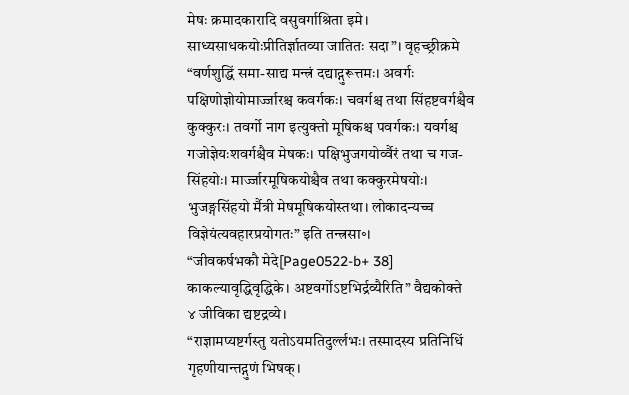मेषः क्रमादकारादि वसुवर्गाश्रिता इमे। साध्यसाधकयोःप्रीतिर्ज्ञातव्या जातितः सदा”। वृहच्छ्रीक्रमे
“वर्णशुद्धिं समा-साद्य मन्त्रं दद्याद्गुरूत्तमः। अवर्गः पक्षिणोज्ञोयोमार्ज्जारश्च कवर्गकः। चवर्गश्च तथा सिंहष्टवर्गश्चैव कुक्कुरः। तवर्गो नाग इत्युक्तो मूषिकश्च पवर्गकः। यवर्गश्च गजोज्ञेयःशवर्गश्चैव मेषकः। पक्षिभुजगयोर्व्वैरं तथा च गज-सिंहयोः। मार्ज्जारमूषिकयोश्चैव तथा कक्कुरमेषयोः। भुजङ्गसिंहयो र्मैत्री मेषमूषिकयोस्तथा। लोकादन्यच्च विज्ञेयंत्यवहारप्रयोगतः” इति तन्त्रसा॰।
“जीवकर्षभकौ मेदे[Page0522-b+ 38] काकल्यावृद्धिवृद्धिके। अष्टवर्गोऽष्टभिर्द्रव्यैरिति” वैद्यकोक्ते
४ जीविका द्यष्टद्रव्ये।
“राज्ञामप्यष्टर्गस्तु यतोऽयमतिदुर्ल्लभः। तस्मादस्य प्रतिनिधिं गृहणीयान्तद्गुणं भिषक्।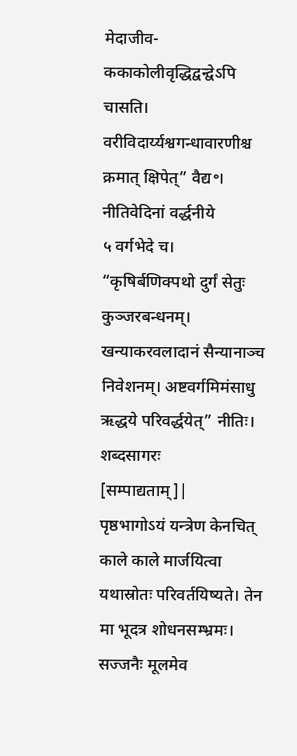मेदाजीव-ककाकोलीवृद्धिद्वन्द्वेऽपि चासति। वरीविदार्य्यश्वगन्धावारणीश्च क्रमात् क्षिपेत्” वैद्य॰। नीतिवेदिनां वर्द्धनीये
५ वर्गभेदे च।
“कृषिर्बणिक्पथो दुर्गं सेतुः कुञ्जरबन्धनम्। खन्याकरवलादानं सैन्यानाञ्च निवेशनम्। अष्टवर्गमिमंसाधु ऋद्धये परिवर्द्धयेत्” नीतिः।
शब्दसागरः
[सम्पाद्यताम्]|
पृष्ठभागोऽयं यन्त्रेण केनचित् काले काले मार्जयित्वा यथास्रोतः परिवर्तयिष्यते। तेन मा भूदत्र शोधनसम्भ्रमः। सज्जनैः मूलमेव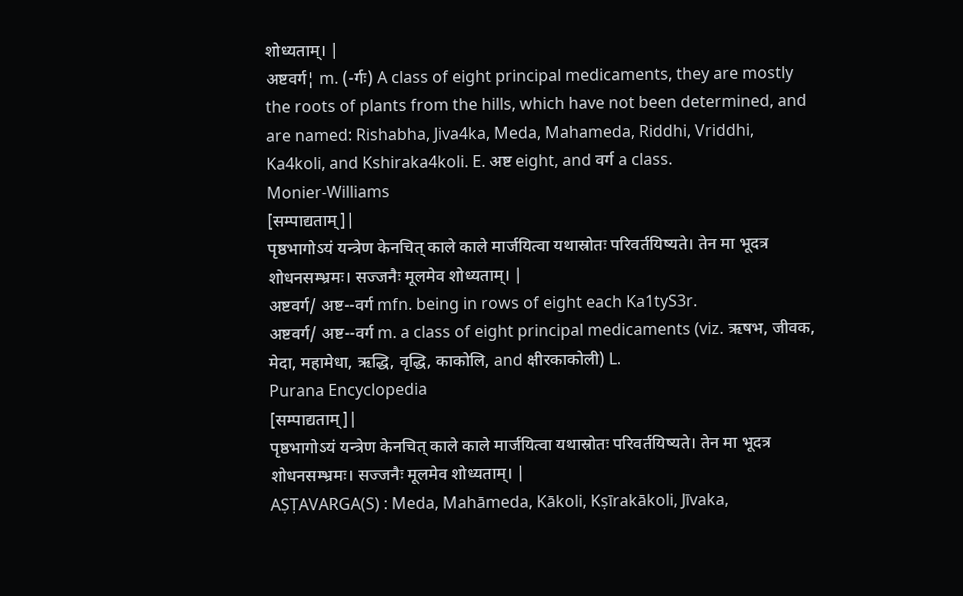शोध्यताम्। |
अष्टवर्ग¦ m. (-र्गः) A class of eight principal medicaments, they are mostly the roots of plants from the hills, which have not been determined, and are named: Rishabha, Jiva4ka, Meda, Mahameda, Riddhi, Vriddhi, Ka4koli, and Kshiraka4koli. E. अष्ट eight, and वर्ग a class.
Monier-Williams
[सम्पाद्यताम्]|
पृष्ठभागोऽयं यन्त्रेण केनचित् काले काले मार्जयित्वा यथास्रोतः परिवर्तयिष्यते। तेन मा भूदत्र शोधनसम्भ्रमः। सज्जनैः मूलमेव शोध्यताम्। |
अष्टवर्ग/ अष्ट--वर्ग mfn. being in rows of eight each Ka1tyS3r.
अष्टवर्ग/ अष्ट--वर्ग m. a class of eight principal medicaments (viz. ऋषभ, जीवक, मेदा, महामेधा, ऋद्धि, वृद्धि, काकोलि, and क्षीरकाकोली) L.
Purana Encyclopedia
[सम्पाद्यताम्]|
पृष्ठभागोऽयं यन्त्रेण केनचित् काले काले मार्जयित्वा यथास्रोतः परिवर्तयिष्यते। तेन मा भूदत्र शोधनसम्भ्रमः। सज्जनैः मूलमेव शोध्यताम्। |
AṢṬAVARGA(S) : Meda, Mahāmeda, Kākoli, Kṣīrakākoli, Jīvaka,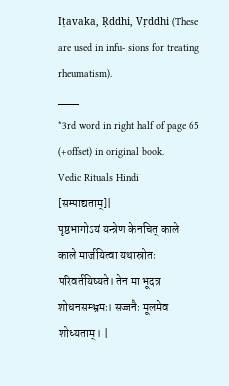Iṭavaka, Ṛddhi, Vṛddhi (These are used in infu- sions for treating rheumatism).
___
*3rd word in right half of page 65 (+offset) in original book.
Vedic Rituals Hindi
[सम्पाद्यताम्]|
पृष्ठभागोऽयं यन्त्रेण केनचित् काले काले मार्जयित्वा यथास्रोतः परिवर्तयिष्यते। तेन मा भूदत्र शोधनसम्भ्रमः। सज्जनैः मूलमेव शोध्यताम्। |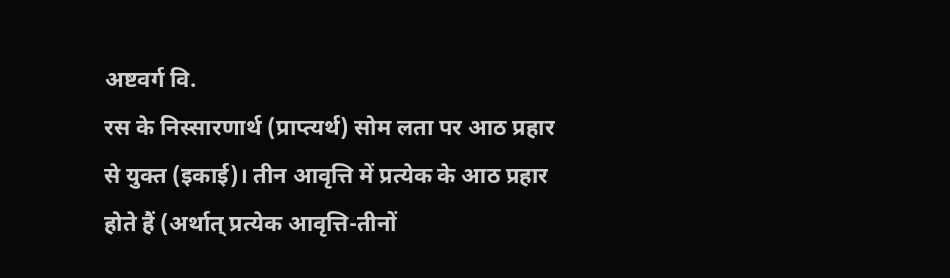अष्टवर्ग वि.
रस के निस्सारणार्थ (प्राप्त्यर्थ) सोम लता पर आठ प्रहार से युक्त (इकाई)। तीन आवृत्ति में प्रत्येक के आठ प्रहार होते हैं (अर्थात् प्रत्येक आवृत्ति-तीनों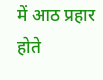में आठ प्रहार होते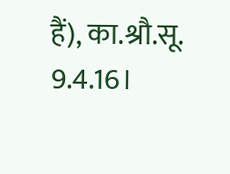हैं), का.श्रौ.सू. 9.4.16।